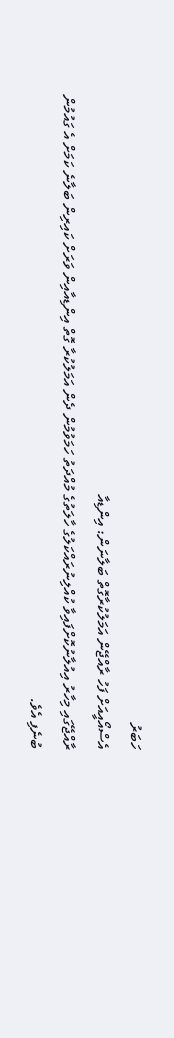ހަބަރު
އެސްއޯއީއަށް ފަހު ރާއްޖޭން އަމަލުކުރާގޮތް ބަލާނަން: އިންޑިއާ
ރާއްޖޭގައި މިހާރު އިއުލާނުކޮށްފައިވާ ކުއްލިނުރައްކަލުގެ ހާލަތުގެ މުއްދަތު ހަމަވުމުން ދެން އަމަލުކުރާ ގޮތް އިންޑިއާއިން ވަރަށް ކައިރިން ބަލާނެ ކަމަށް އެ ގައުމުން ބުނެފި އެވެ.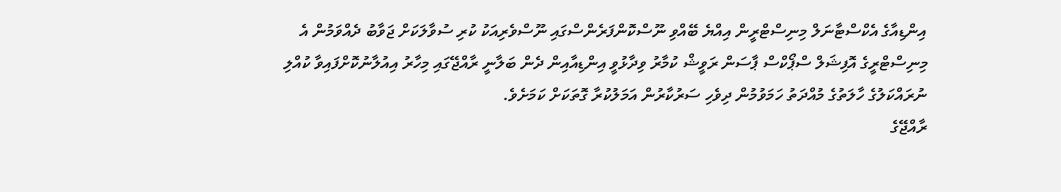އިންޑިއާގެ އެކްސްޓާނަލް މިނިސްޓްރީން އިއްޔެ ބޭއްވި ނޫސްކޮންފަރެންސްގައި ނޫސްވެރިއަކު ކުރި ސުވާލަކަށް ޖަވާބު ދެއްވަމުން އެ މިނިސްޓްރީގެ އޮފިޝަލް ސްޕޯކްސް ޕާސަން ރަވީޝް ކުމާރު ވިދާޅުވީ އިންޑިއާއިން ދެން ބަލާނީ ރާއްޖޭގައި މިހާރު އިއުލާނުކޮށްފައިވާ ކުއްލި ނުރައްކަލުގެ ހާލަތުގެ މުއްދަތު ހަމަވުމުން ދިވެހި ސަރުކާރުން އަމަލުކުރާ ގޮތަކަށް ކަމަށެވެ.
ރާއްޖޭގެ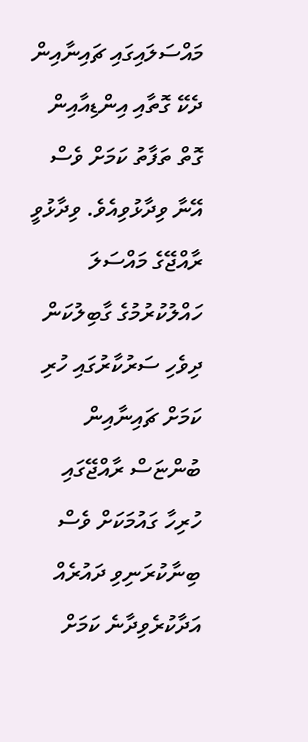މައްސަލައިގައި ޗައިނާއިން ދެކޭ ގޮތާއި އިންޑިއާއިން ގޮތް ތަފާތު ކަމަށް ވެސް އޭނާ ވިދާޅުވިއެވެ. ވިދާޅުވީ ރާއްޖޭގެ މައްސަލަ ހައްލުކުރުމުގެ ގާބިލުކަން ދިވެހި ސަރުކާރުގައި ހުރި ކަމަށް ޗައިނާއިން ބުންޏަސް ރާއްޖޭގައި ހުރިހާ ގައުމަކަށް ވެސް ބިނާކުރަނިވި ދައުރެއް އަދާކުރެވިދާނެ ކަމަށް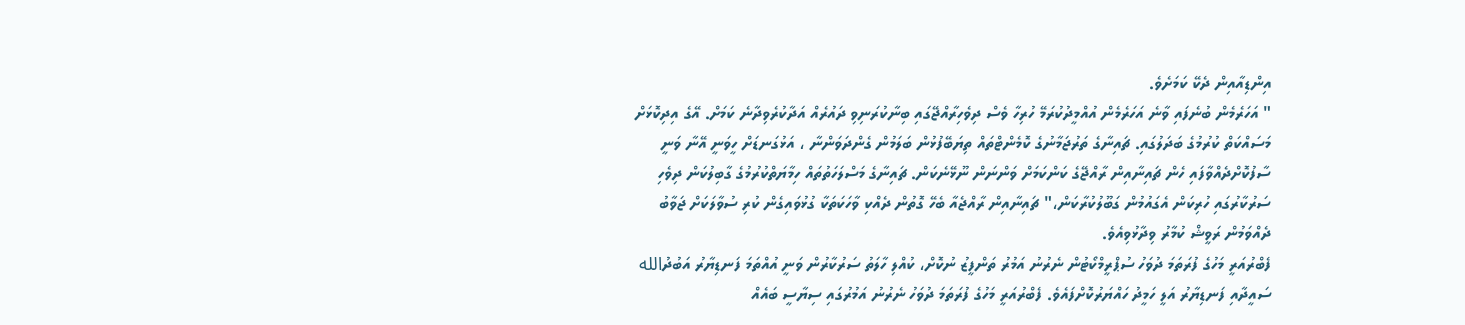އިންޑިއާއިން ދެކޭ ކަމަށެވެ.
" އަހަރެމެން ބުނެފައި ވާނެ އަހަރެމެން އުއްމީދުކުރަމޭ ހުރިހާ ވެސް ދިވެހިރާއްޖޭގައި ބިނާކުރަނިވި ދައުރެއް އަދާކުރެވިދާނެ ކަމަށް. އޭގެ އިދިކޮޅަށް މަސައްކަތް ކުރުމުގެ ބަދަލުގައި. ޗައިނާގެ ތަރުޖަމާނުގެ ކޮމެންޓްތައް ތިޔަބޭފުޅުން ބަލަމުން ގެންދަވަންނާ ، އަޅުގަނޑަށް ހީވަނީ އޭނާ ވަނީ ސާފުކޮށްދެއްވާފައި ހެން ޗައިނާއިން ރާއްޖޭގެ ކަންކަމަށް ވަންނަން ނޫޅޭނެކަން. ޗައިނާގެ މަސްލަހަތުތައް ހިމާޔަތްކުރުމުގެ ގާބިލުކަން ދިވެހި ސަރުކާރުގައި ހުރިކަން އެގައުމުން ގަބޫލުކުރާކަން،" ޗައިނާއިން ރާއްޖެއާ ބެހޭ ގޮތުން ދެއްކި ވާހަކަތަކާ ގުޅުވައިގެން ކުރި ސުވާލަކަށް ޖަވާބު ދެއްވަމުން ރަވީޝް ކުމާރު ވިދާޅުވިއެވެ.
ފެބްރުއަރީ މަހުގެ ފުރަތަމަ ދުވަހު ސުޕްރީމްކޯޓުން ނެރުނު އަމުރު ތަންފީޒު ނުކޮށް، ކުއްލި ހާލަތު ސަރުކާރުން ވަނީ އުއްތަމަ ފަނޑިޔާރު އަބުދުالله ސައީދާއި ފަނޑިޔާރު އަލީ ހަމީދު ހައްޔަރުކޮށްފައެވެ. ފެބްރުއަރީ މަހުގެ ފުރަތަމަ ދުވަހު ނެރުނު އަމުރުގައި ސިޔާސީ ބައެއް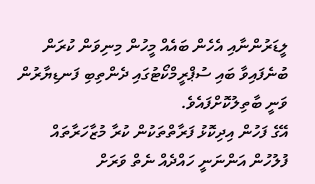ލީޑަރުންނާއި އެހެން ބައެއް މީހުން މިނިވަން ކުރަން ބުނެފައިވާ ބައި ސުޕްރީމްކޯޓުގައި ދެންތިބި ފަނޑިޔާރުން ވަނީ ބާތިލުކޮށްފައެވެ.
އޭގެ ފަހުން އިދިކޮޅު ފަރާތްތަކުން ކުރާ މުޒާހަރާތައް ފުލުހުން އަންނަނީ ހައްދެއް ނެތް ވަރަށް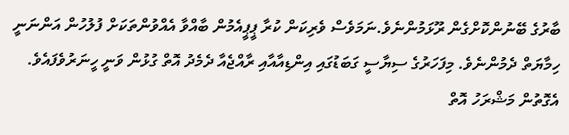ބާރުގެ ބޭނުންކޮށްގެން ރޫޅަމުންނެވެ.ނަމަވެސް ވެރިކަން ކުރާ ޕީޕީއެމުން ބާއްވާ އެއްވުންތަކަށް ފުލުހުން އަންނަނީ ހިމާޔަތް ދެމުންނެވެ. މިފަހަރުގެ ސިޔާސީ ގަބަޑުގައި އިންޑިއާއާއި ރާއްޖެއާ ދެމެދު އޮތް ގުޅުން ވަނީ ހީނަރުވެފައެވެ. އެގޮތުން މަޝްރަހު އޮތް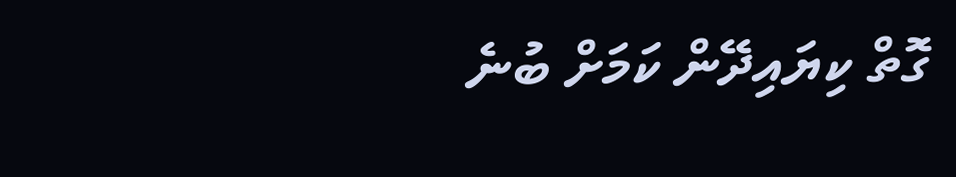ގޮތް ކިޔައިދޭން ކަމަށް ބުނެ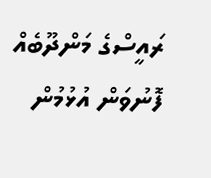ރައީސްގެ މަންދޫބެއް ފޮނުވަން އުޅުމުން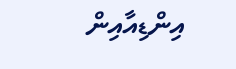އިންޑިއާއިން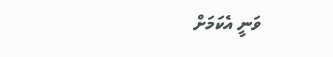ވަނީ އެކަމަށް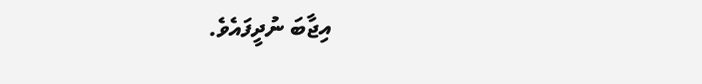އިޖާބަ ނުދީފައެވެ.